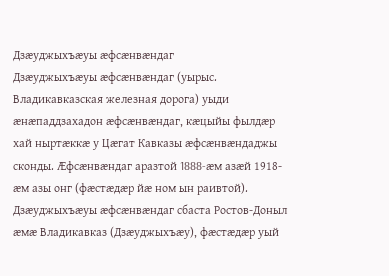Дзæуджыхъæуы æфсæнвæндаг
Дзæуджыхъæуы æфсæнвæндаг (уырыс. Владикавказская железная дорога) уыди æнæпаддзахадон æфсæнвæндаг, кæцыйы фылдæр хай ныртæккæ у Цæгат Кавказы æфсæнвæндаджы сконды. Æфсæнвæндаг аразтой 1888-æм азæй 1918-æм азы онг (фæстæдæр йæ ном ын раивтой).
Дзæуджыхъæуы æфсæнвæндаг сбаста Ростов-Доныл æмæ Владикавказ (Дзæуджыхъæу), фæстæдæр уый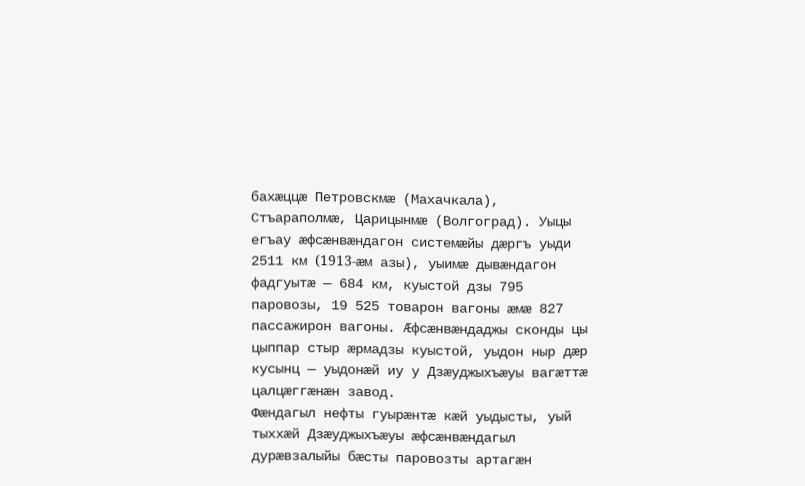бахæццæ Петровскмæ (Махачкала), Стъараполмæ, Царицынмæ (Волгоград). Уыцы егъау æфсæнвæндагон системæйы дæргъ уыди 2511 км (1913-æм азы), уыимæ дывæндагон фадгуытæ — 684 км, куыстой дзы 795 паровозы, 19 525 товарон вагоны æмæ 827 пассажирон вагоны. Æфсæнвæндаджы сконды цы цыппар стыр æрмадзы куыстой, уыдон ныр дæр кусынц — уыдонæй иу у Дзæуджыхъæуы вагæттæ цалцæггæнæн завод.
Фæндагыл нефты гуырæнтæ кæй уыдысты, уый тыххæй Дзæуджыхъæуы æфсæнвæндагыл дурæвзалыйы бæсты паровозты артагæн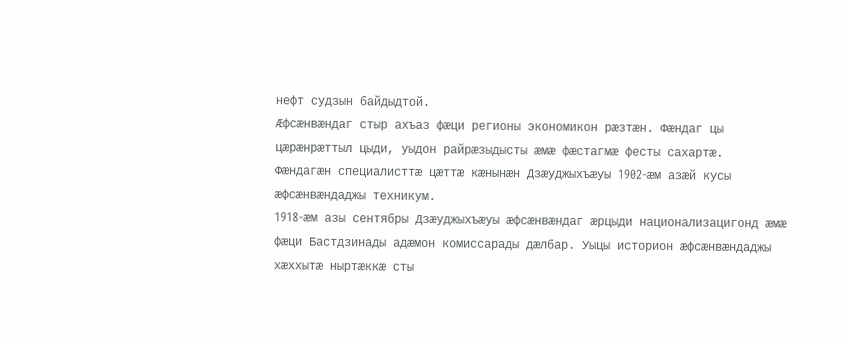нефт судзын байдыдтой.
Æфсæнвæндаг стыр ахъаз фæци регионы экономикон рæзтæн. Фæндаг цы цæрæнрæттыл цыди, уыдон райрæзыдысты æмæ фæстагмæ фесты сахартæ.
Фæндагæн специалисттæ цæттæ кæнынæн Дзæуджыхъæуы 1902-æм азæй кусы æфсæнвæндаджы техникум.
1918-æм азы сентябры Дзæуджыхъæуы æфсæнвæндаг æрцыди национализацигонд æмæ фæци Бастдзинады адæмон комиссарады дæлбар. Уыцы историон æфсæнвæндаджы хæххытæ ныртæккæ сты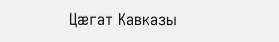Цæгат Кавказы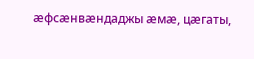æфсæнвæндаджы æмæ, цæгаты,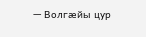— Волгæйы цур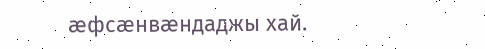æфсæнвæндаджы хай.